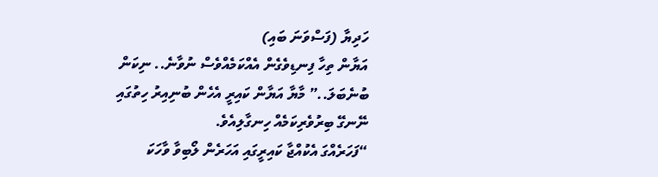ހަދިޔާ (ފަސްވަނަ ބައި)
އަޔާން ތިހާ ފިނޑިވެގެން އެއްކަމެއްވެސް ނުވާނެ.. ނިކަން ބުނެބަލަ..” މާޔާ އަޔާން ކައިރީ އެހެން ބުނިއިރު ހިތުގައި ނޭނގޭ ބިރުވެރިކަމެއް ހިނގާލިއެވެ.
“ފަހަރެއްގަ އެކުއްޖާ ކައިރީގައި އަހަރެން ލޯބިވާ ވާހަކަ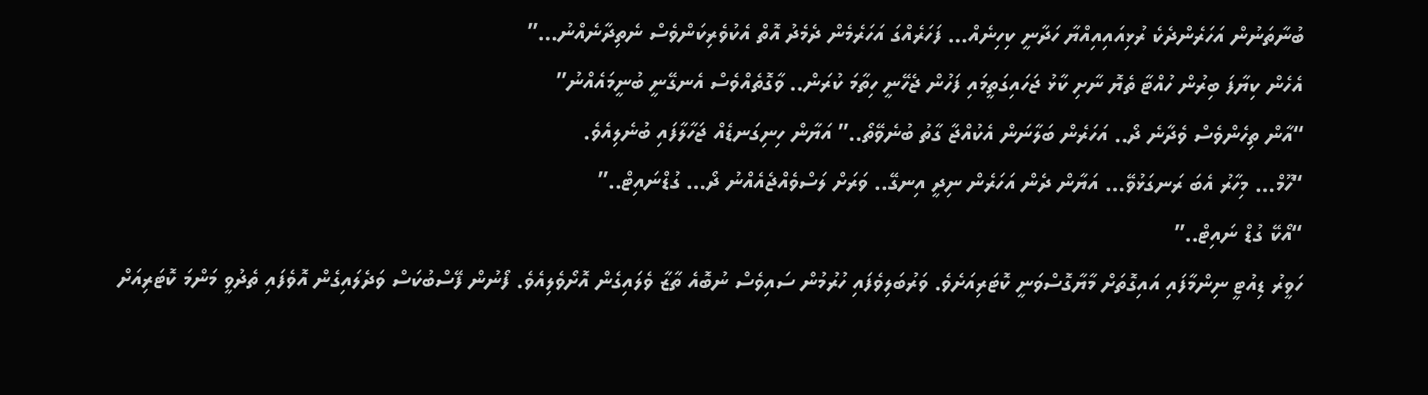ބުނާތަނުން އަހަރެންދެކެ ރުޅިއައިއިއްޔާ ހަދާނީ ކިހިނެއް… ފަހަރެއްގަ އަހަރެމެން ދެމެދު އޮތް އެކުވެރިކަންވެސް ނެތިދާނެއްނު…”
އެހެން ކިޔާފަ ބިރުން ހުއްޓާ ތެޔޮ ނާށި ކާޅު ޖަހައިގަތީމައި ފަހުން ޖެހޭނީ ހިތާމަ ކުރަން.. ވާގޮތެއްވެސް އެނގޭނީ ބުނީމައެއްނު”
“އާން ތިހެންވެސް ވެދާނެ ދޯ.. އަހަރެން ބަލާނަން އެކުއްޖާ ގާތު ބުނެވޭތޯ..” އަޔާން ހިނިގަނޑެއް ޖަހާލާފައި ބުނެލިއެވެ.
“ހޫމް… މިހާރު އެބަ ރަނގަޅުވޭ… އަޔާން ދެން އަހަރެން ނިދީ އިނގޭ.. ވަރަށް ލަސްވެއްޖެއެއްނު ދޯ… ގުޑްނައިޓް..”
“އޯކޭ ގުޑް ނައިޓް..”
ހަވީރު ޑިއުޓީ ނިންމާފައި އައިގޮތަށް މާޔާގޮސްވަނީ ކޮޓަރިއަށެވެ. ވަރުބަލިވެފައި ހުރުމުން ސައިވެސް ނުބޮއެ ތާޒާ ވެލައިގެން އޮށޯވެލިއެވެ. ފޯނުން ފޭސްބުކަސް ވަދެލައިގެން އޮވެފައި ތެދުވީ މަންމަ ކޮޓަރިއަށް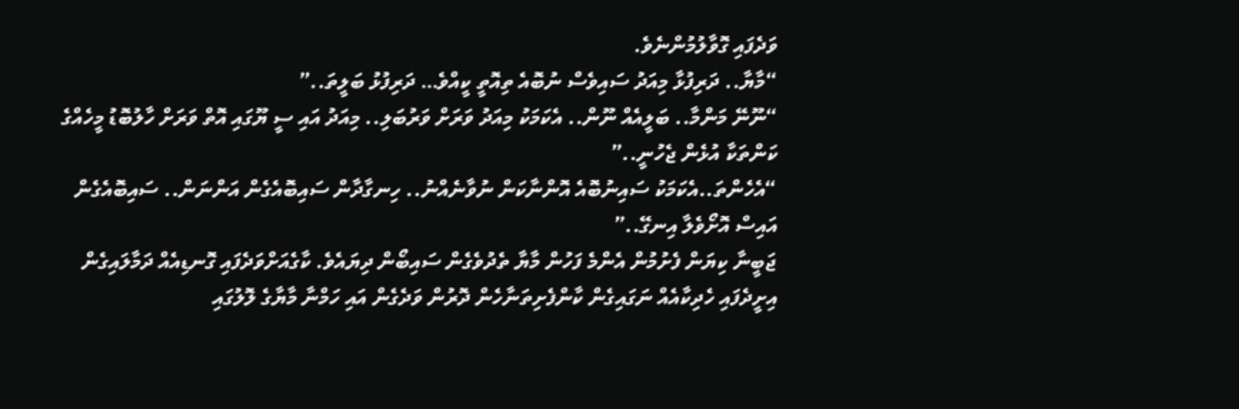ވަދެފައި ގޮވާލުމުންނެވެ.
“މާޔާ.. ދަރިފުޅާ މިއަދު ސައިވެސް ނުބޮއެ ތިއޮތީ ކީއްވެ… ދަރިފުޅު ބަލީތަ..”
“ނޫނޭ މަންމާ.. ބަލީއެއް ނޫން.. އެކަމަކު މިއަދު ވަރަށް ވަރުބަލި.. މިއަދު އައި ސީ ޔޫގައި އޮތް ވަރަށް ހާލުބޮޑު މީހެއްގެ ކަންތަކާ އުޅެން ޖެހުނީ..”
“އެހެންތަ..އެކަމަކު ސައިނުބޮއެ އޮންނާކަން ނުވާނެއްނު.. ހިނގާދާން ސައިބޮއެގެން އަންނަން.. ސައިބޮއެގެން އައިސް އޮށޯވެލާ އިނގޭ..”
ޖަބީނާ ކިޔަން ފެށުމުން އެންމެ ފަހުން މާޔާ ތެދުވެގެން ސައިބޯން ދިޔައެވެ. ކާގެއަށްވަދެފައި ގޮނޑިއެއް ދަމާލައިގެން އިށީދެފައި ހެދިކާއެއް ނަގައިގެން ކާންފެށިތަނާހެން ދޮރުން ވަދެގެން އައި ހަމްނާ މާޔާގެ ލޮލުގައި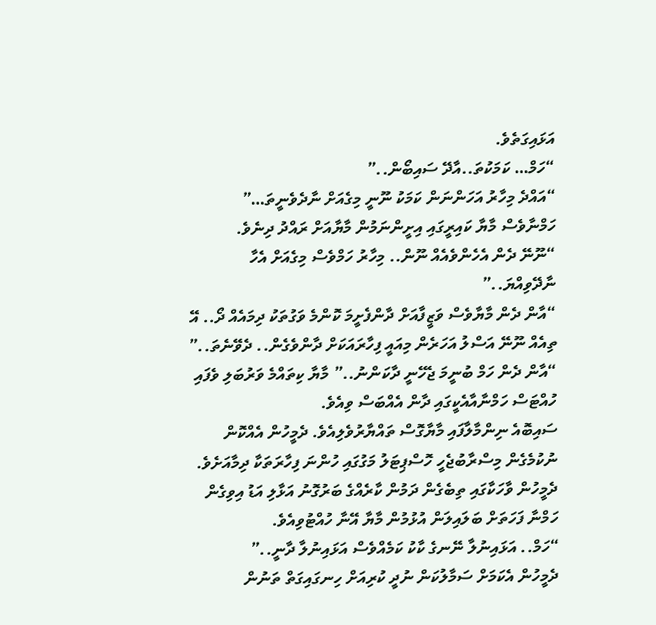އަޅައިގަތެވެ.
“ހަމް… ކަމަކުތަ..އާދޭ ސައިބޯން..”
“އައްދެ މިހާރު އަހަންނަން ކަމަކު ނޫނީ މިގެއަށް ނާދެވެނީތަ…” ހަމްނާވެސް މާޔާ ކައިރީގައި އިށީންނަމުން މާޔާއަށް ރައްދު ދިނެވެ.
“ނޫނޭ ދެން އެހެންވެއެއް ނޫން.. މިހާރު ހަމްވެސް މިގެއަށް އެހާ ނާދޭވިއްޔަ..”
“އާން ދެން މާޔާވެސް ވަޒީފާއަށް ދާންފެށީމަ ކޮންމެ ވަގުތަކު ދިމައެއް ދޯ.. އޭ ތިއެއް ނޫނޭ އަސްލު އަހަރެން މިއައީ ފިހާރައަކަށް ދާންވެގެން.. ދެވޭނެތަ..”
“އާން ދެން ހަމް ބުނީމަ ޖެހޭނީ ދާކަންނު..” މާޔާ ކިތައްމެ ވަރުބަލި ވެފައި ހުއްޓަސް ހަމްނާއާއެކީގައި ދާން އެއްބަސް ވިއެވެ.
ސައިބޮއެ ނިންމާލާފައި މާޔާގޮސް ތައްޔާރުވެލިއެވެ. ދެމީހުން އެއްކޮން ނުކުމެގެން މިސްރާބުޖެހީ ހޮސްޕިޓަލު މަގުގައި ހުންނަ ފިހާރަތަކާ ދިމާއަށެވެ. ދެމީހުން ވާހަކާގައި ތިބެގެން ދަމުން ކާރެއްގެ ބަރުގޮނު އަޅާލި އަޑު އިވިގެން ހަމްނާ ފަހަތަށް ބަލައިލަން އުޅުމުން މާޔާ އޭނާ ހުއްޓުވިއެވެ.
“ހަމް.. އަޅައިނުލާ ނޭނގެ ކާކު ކަމެއްވެސް އަޅައިނުލާ ދާނީ..”
ދެމީހުން އެކަމަށް ސަމާލުކަން ނުދީ ކުރިއަށް ހިނގައިގަތް ތަނުން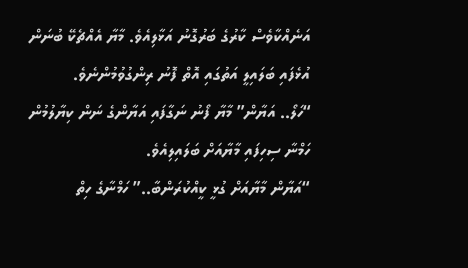އަނެއްކާވެސް ކާރުގެ ބަރުގޮނު އަޅާލިއެވެ. މާޔާ އެއްޗެކޭ ބުނަން އުޅެފައި ބަލައިލީ އަތުގައި އޮތް ފޮނު ރިންގުވުމުންނެވެ.
“ހަލޯ.. އަޔާން” މާޔާ ފޯނު ނަގާފައި އަޔާންގެ ނަން ކިޔާލުމުން ހަމްނާ ސިހިފައި މާޔާއަށް ބަލައިލިއެވެ.
“އަޔާން މާޔާއަށް ގުޅީ ކީއްކުރަންބާ..” ހަމްނާގެ ހިތް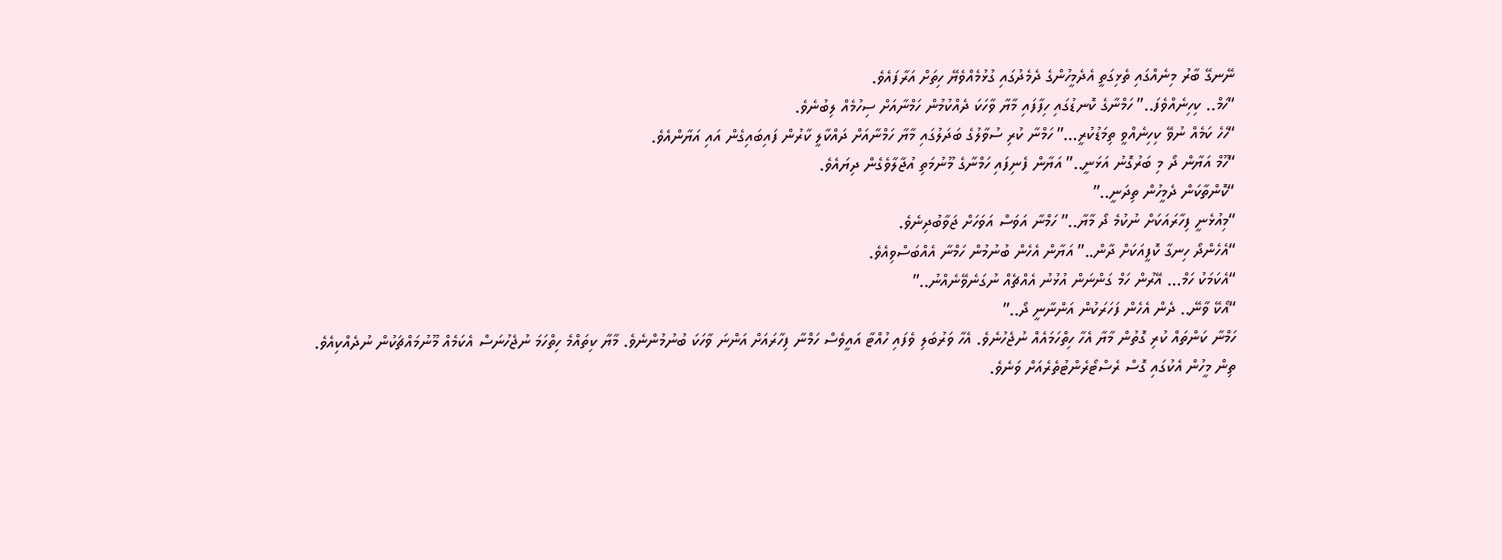ނޭނގޭ ބާރު މިނެއްގައި ތެޅިގަތީ އެދެމީހުންގެ ދެމެދުގައި ގުޅުމެއްވެޔޭ ހިތަށް އަރާފައެވެ.
“ހަމް.. ކިހިނެއްވެފަ..” ހަމްނާގެ ކޮނޑުގައި ހިފާފައި މާޔާ ވާހަކަ ދެއްކުމުން ހަމްނާއަށް ސިހުމެއް ލިބުނެވެ.
“ހެހެ ކަމެއް ނުވޭ ކިހިނެއްވީ ތިމަޑުކުރީ…” ހަމްނާ ކުރި ސުވާލުގެ ބަދަލުގައި މާޔާ ހަމްނާއަށް ދައްކާލީ ކާރުން ފައިބައިގެން އައި އަޔާންއެވެ.
“ހޫމް އަޔާން ދޯ މި ބަރުގޮނު އަޅަނީ..” އަޔާން ފެނިފައި ހަމްނާގެ މޫނުމަތި އުޖާލާވެގެން ދިޔައެވެ.
“ކޮންތާކަން ދެމީހުން ތިދަނީ..”
“މިއުޅެނީ ފިހާރައަކަށް ނުކުމެ ދޯ މާޔާ..” ހަމްނާ އަވަސް އަވަހަށް ޖަވާބުދިނެވެ.
“އެހެންދޯ ހިނގާ ކޮފީއަކަށް ދާން..” އަޔާން އެހެން ބުނުމުން ހަމްނާ އެއްބަސްވިއެވެ.
“އެކަމަކު ހަމް… އޭރުން ހަމް ގަންނަން އުޅުނު އެއްޗެއް ނުގަނެވޭނެއްނު..”
“އޯކޭ ވާނޭ.. ދެން އެހެން ފަހަރަކުން އަންނާނީ ދޯ..”
ހަމްނާ ކަންތައް ކުރި ގޮތުން މާޔާ އެހާ ހިތްހަމައެއް ނުޖެހުނެވެ. އެހާ ވަރުބަލި ވެފައި ހުއްޓާ އައީވެސް ހަމްނާ ފިހާރައަށް އަންނަ ވާހަކަ ބުނުމުންނެވެ. މާޔާ ކިތައްމެ ހިތްހަމަ ނުޖެހުނަސް އެކަމެއް މޫނުމައްޗަކުން ނުދެއްކިއެވެ.
ތިން މީހުން އެކުގައި ގޮސް ރެސްޓޯރެންޓުތެރެއަށް ވަނެވެ.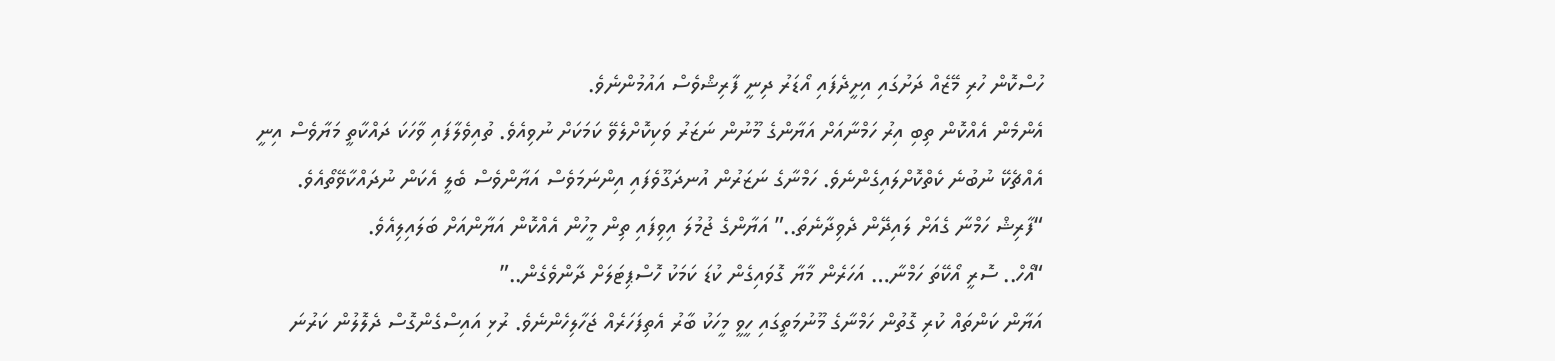ހުސްކޮން ހުރި މޭޒެއް ދަށުގައި އިށީދެފައި އޯޑަރު ދިނީ ފާރިޝްވެސް އައުމުންނެވެ.
އެންމެން އެއްކޮން ތިބި އިރު ހަމްނާއަށް އަޔާންގެ މޫނުން ނަޒަރު ވަކިކޮށްލެވޭ ކަމަކަށް ނުވިއެވެ. ތުއިވެލާފައި ވާހަކަ ދައްކާތީ މަޔާވެސް އިނީ އެއްޗެކޭ ނުބުނެ ކެތްކޮށްލައިގެންނެވެ. ހަމްނާގެ ނަޒަރުން އުނދަގޫވެފައި އިންނަމަވެސް އަޔާންވެސް ބެލީ އެކަން ނުދައްކާވޭތޯއެވެ.
“ފާރިޝް ހަމްނާ ގެއަށް ލައިދޭން ދެވިދާނެތަ..” އަޔާންގެ ޖުމުލަ އިވިފައި ތިން މީހުން އެއްކޮން އަޔާންއަށް ބަލައިލިއެވެ.
“އޯހް.. ސޮރީ އޯކޭތަ ހަމްނާ… އަހަރެން މާޔާ ގޮވައިގެން ކުޑަ ކަމަކު ހޮސްޕިޓަލަށް ދާންވެގެން..”
އަޔާން ކަންތައް ކުރި ގޮތުން ހަމްނާގެ މޫނުމަތީގައި ހީވީ މީހަކު ބާރު އެތިފަހަރެއް ޖަހާލިހެންނެވެ. ރުޅި އައިސްގެންގޮސް ދެލޮލުން ކަރުނަ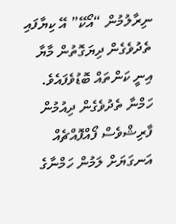ނިރާލުމުން “އޯކޭ” އޭ ކިޔާފައި ތެދުވެގެން ދިޔަގޮތުން މާޔާ އިނީ ކަންތައް ބޮޑުވެފައެވެ. ހަމްނާ ތެދުވެގެން ދިއުމުން ފާރިޝްވެސް ފޯއްފޮއްޗެއް އަނގަޔަށް ލަމުން ހަމްނާގެ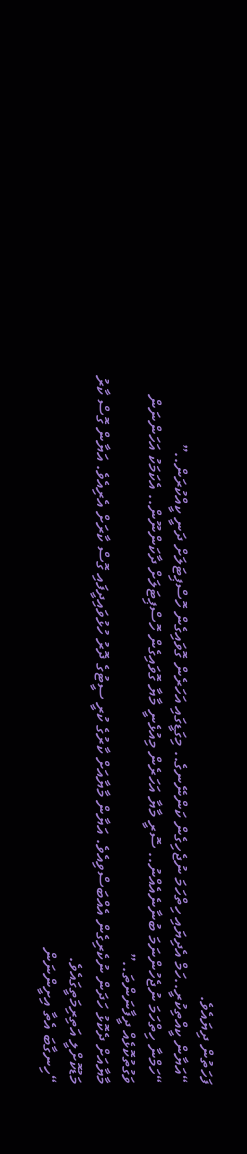ފަހަތުން ދިޔައެވެ.
“އަޔާން ކީއްތިކުރީ..ހަމް އެދިޔައި ހިތްހަމަ ނުޖެހިގެން ކަންނޭނގެ.. މިގަޑީގައި އަހަރެން ގޮވައިގެން ހޮސްޕިޓަލަށް ދަނީ ކީއްކުރަން..”
“ހަމްނާ ހިތްހަމަ ނުޖެހުންނަމަ ބުނާނެއެއްނު.. ސޮރީ މާޔާ އަހަރެން މިއުޅެނީ މާޔާ ގޮވައިގެން ހޮސްޕިޓަލަށް ދާކަންނޫން.. އެކަމަކު އަހަންނަން ވަގުތުކޮޅެއް ދީފާނަންތަ..”
މާޔާއަށް ދެކޮޅު ހަދަން ނުކެރިގެން އެއްބަސްވިއެވެ. އަޔާން މާޔާއަށް ކާރުގެ ކުރީ ސީޓުގެ ދޮރު ހުޅުވައިދީފައި ގޮސް ކާރަށް އެރިއެވެ. އަޔާން ގޮސް ކާރު މަޑުކޮށްލީ އަތިރިމަތީގައެވެ.
“ހިނގާބަ އެތާ އިށީންނަން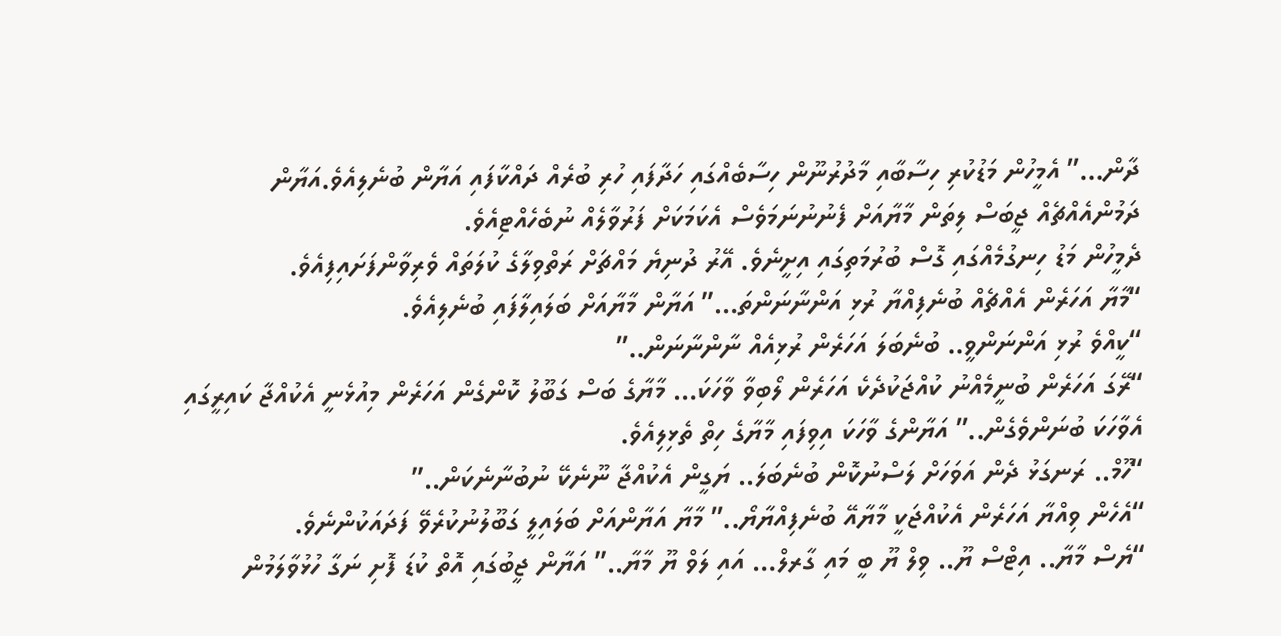ދާން…” އެމީހުން މަޑުކުރި ހިސާބާއި މާދުރުނޫން ހިސާބެއްގައި ހަދާފައި ހުރި ބުރެއް ދައްކާފައި އަޔާން ބުނެލިއެވެ.އަޔާން ދަމުންއެއްޗެއް ޖީބަސް ލިތަން މާޔާއަށް ފެނުނުނަމަވެސް އެކަމަކަށް ފަރުވާލެއް ނުބެހެއްޓިއެވެ.
ދެމީހުން މަޑު ހިނގުމެއްގައި ގޮސް ބުރުމަތިގައި އިށީނެވެ. އޭރު ދުނިޔެ މައްޗަށް ރަތްވިލާގެ ކުލަތައް ވެރިވާންފަށައިފިއެވެ.
“މާޔާ އަހަރެން އެއްޗެއް ބުނެފިއްޔާ ރުޅި އަންނާނަންތަ…” އަޔާން މާޔާއަށް ބަލައިލާފައި ބުނެލިއެވެ.
“ކީއްވެ ރުޅި އަންނަންވީ.. ބުނެބަލަ އަހަރެން ރުޅިއެއް ނާންނާނަން..”
“ރޭގަ އަހަރެން ބުނީމެއްނު ކުއްޖަކުދެކެ އަހަރެން ލޯބިވާ ވާހަކަ… މާޔާގެ ބަސް ގަބޫލު ކޮންގެން އަހަރެން މިއުޅެނީ އެކުއްޖާ ކައިރީގައި އެވާހަކަ ބުނަންވެގެން..” އަޔާންގެ ވާހަކަ އިވިފައި މާޔާގެ ހިތް ތެޅިލިއެވެ.
“ހޫމް.. ރަނގަޅު ދެން އަވަހަށް ލަސްނުކޮން ބުނެބަލަ.. ޔަގީން އެކުއްޖާ ނޫނެކޭ ނުބުނާނެކަން..”
“އެހެން ވިއްޔާ އަހަރެން އެކުއްޖަކީ މާޔާއޭ ބުނެފިއްޔާޔޯ..” މާޔާ އަޔާންއަށް ބަލައިލީ ގަބޫލުނުކުރެވޭ ފަދައަކުންނެވެ.
“ޔެސް މާޔާ.. އިޓްސް ޔޫ.. ވިލް ޔޫ ބީ މައި ގާރލް… އައި ލަވް ޔޫ މާޔާ..” އަޔާން ޖީބުގައި އޮތް ކުޑަ ފޮށި ނަގާ ހުޅުވާލަމުން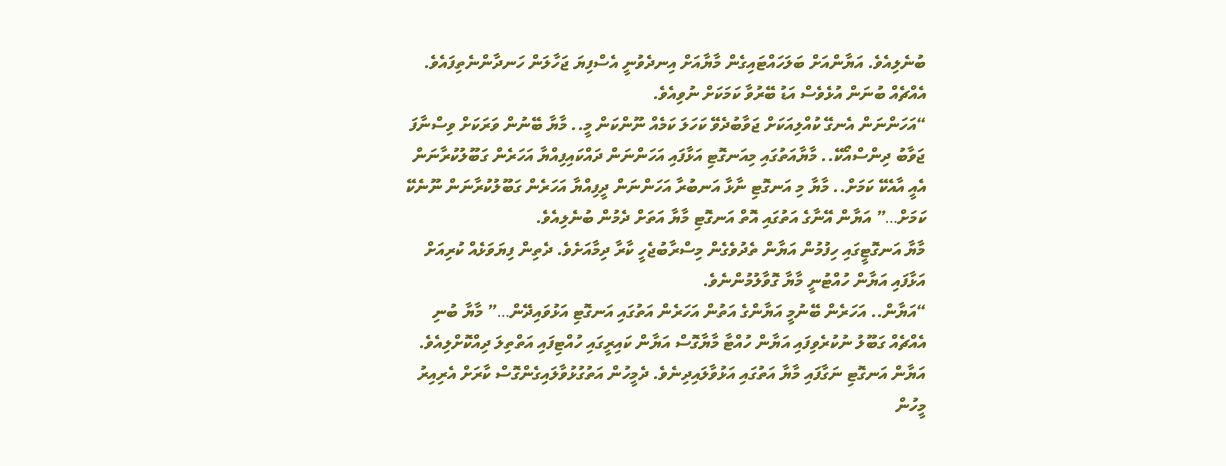ބުނެލިއެވެ. އަޔާންއަށް ބަލަހައްޓައިގެން މާޔާއަށް އިނދެވުނީ އެސްފިޔަ ޖަހާލަން ހަނދާންނެތިފައެވެ. އެއްޗެއް ބުނަން އުޅެވެސް އަޑު ބޭރުވާ ކަމަކަށް ނުވިއެވެ.
“އަހަންނަން އެނގޭ ކުއްލިއަކަށް ޖަވާބުދެވޭ ކަހަލަ ކަމެއް ނޫންކަން މީ.. މާޔާ ބޭނުން ވަރަކަށް ވިސްނާފަ ޖަވާބު ދިންސްއޯކޭ.. މާޔާއަތުގައި މިއަނގޮޓި އަޅާފައި އަހަންނަން ދައްކައިފިއްޔާ އަހަރެން ގަބޫލުކުރާނަން އެއީ އާއެކޭ ކަމަށް.. މާޔާ މި އަނގޮޓި ނާޅާ އަނބުރާ އަހަންނަން ދީފިއްޔާ އަހަރެން ގަބޫލުކުރާނަން ނޫނެކޭ ކަމަށް…” އަޔާން އޭނާގެ އަތުގައި އޮތް އަނގޮޓި މާޔާ އަތަށް ދެމުން ބުނެލިއެވެ.
މާޔާ އަނގޮޓީގައި ހިފުމުން އަޔާން ތެދުވެގެން މިސްރާބުޖެހީ ކާރާ ދިމާއަށެވެ. ދެތިން ފިޔަވަޅެއް ކުރިއަށް އަޅާފައި އަޔާން ހުއްޓުނީ މާޔާ ގޮވާލުމުންނެވެ.
“އަޔާން.. އަހަރެން ބޭނުމީ އަޔާންގެ އަތުން އަހަރެން އަތުގައި އަނގޮޓި އަޅުވައިދޭން…” މާޔާ ބުނި އެއްޗެއް ގަބޫލު ނުކުރެވިފައި އަޔާން ހުއްޓާ މާޔާގޮސް އަޔާން ކައިރީގައި ހުއްޓިފައި އަތްތިލަ ދިއްކޮށްލިއެވެ. އަޔާން އަނގޮޓި ނަގާފައި މާޔާ އަތުގައި އަޅުވާލައިދިނެވެ. ދެމީހުން އަތުގުޅުވާލައިގެންގޮސް ކާރަށް އެރިއިރު މީހުން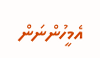އެމީހުންނަން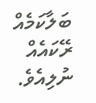ބަލާކަމެއް ރޭކައެއް ނުލިއެވެ.